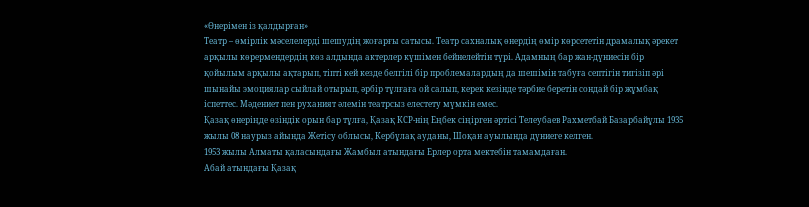«Өнерімен із қалдырған»
Театр – өмірлік мәселелерді шешудің жоғарғы сатысы. Театр сахналық өнердің өмір көрсететін драмалық әрекет арқылы көрермендердің көз алдында актерлер күшімен бейнелейтін түрі. Адамның бар жан-дүниесін бір қойылым арқылы ақтарып, тіпті кей кезде белгілі бір проблемалардың да шешімін табуға септігін тигізіп әрі шынайы эмоциялар сыйлай отырып, әрбір тұлғаға ой салып, керек кезінде тәрбие беретін сондай бір жұмбақ іспеттес. Мәдениет пен руханият әлемін театрсыз елестету мүмкін емес.
Қазақ өнеріңде өзіндік орын бар тұлға, Қазақ КСР-нің Еңбек сіңірген әртісі Телеубаев Рахметбай Базарбайұлы 1935 жылы 08 наурыз айында Жетісу облысы, Кербұлақ ауданы, Шоқан ауылында дүниеге келген.
1953 жылы Алматы қаласындағы Жамбыл атындағы Ерлер орта мектебін тамамдаған.
Абай атындағы Қазақ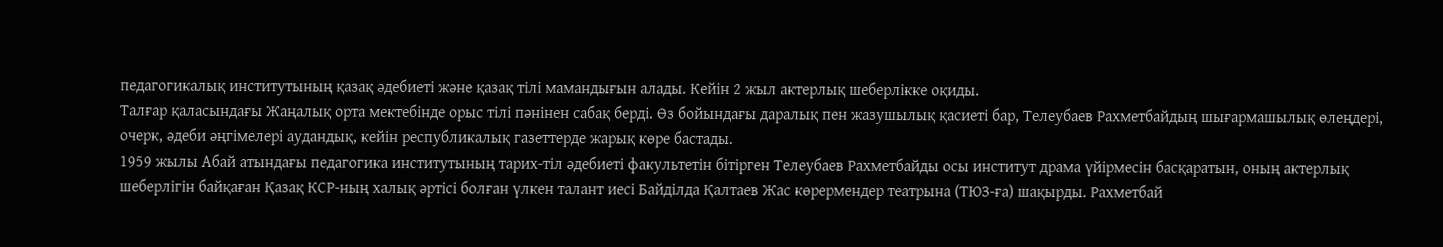педагогикалық институтының қазақ әдебиеті және қазақ тілі мамандығын алады. Кейін 2 жыл актерлық шеберлікке оқиды.
Талғар қаласындағы Жаңалық орта мектебінде орыс тілі пәнінен сабақ берді. Өз бойындағы даралық пен жазушылық қасиеті бар, Телеубаев Рахметбайдың шығармашылық өлеңдері, очерк, әдеби әңгімелері аудандық, кейін республикалық газеттерде жарық көре бастады.
1959 жылы Абай атындағы педагогика институтының тарих-тіл әдебиеті факультетін бітірген Телеубаев Рахметбайды осы институт драма үйірмесін басқаратын, оның актерлық шеберлігін байқаған Қазақ КСР-ның халық әртісі болған үлкен талант иесі Байділда Қалтаев Жас көрермендер театрына (ТЮЗ-ға) шақырды. Рахметбай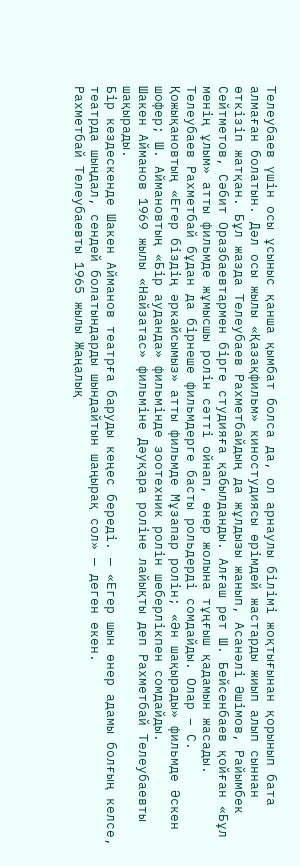Телеубаев үшін осы ұсыныс қанша қымбат болса да, ол арнаулы білімі жоқтығынан қорынып бата алмаған болатын. Дәл осы жылы «Қазақфильм» киностудиясы өрімдей жастарды жиып алып сыннан өткізіп жатқан. Бұл жазда Телеубаев Рахметбайдың да жұлдызы жанып, Асанәлі Әшімов, Райымбек Сейтметов, Сәбит Оразбаевтармен бірге студияға қабылданды. Алғаш рет Ш. Бейсенбаев қойған «Бұл менің ұлым» атты фильмде жұмысшы ролін сәтті ойнап, өнер жолына тұңғыш қадамын жасады.
Телеубаев Рахметбай бұдан да бірнеше фильмдерге басты рольдерді сомдайды. Олар – С. Қожықановтың «Егер біздің әркайсымыз» атты фильмде Мұзапар ролін; «Ән шақырады» фильмде Әскен шофер; Ш. Аймановтың «Бір ауданда» фильмінде зоотехник ролін шеберлікпен сомдайды.
Шакен Айманов 1969 жылы «Найзатас» фильміне Дәуқара роліне лайықты деп Рахметбай Телеубаевты шақырады.
Бір кездескенде Шакен Айманов театрға баруды кеңес береді. — «Егер шын өнер адамы болғың келсе, театрда шыңдал, сендей болатындарды шындайтын шаңырақ сол» — деген екен.
Рахметбай Телеубаевты 1965 жылы Жаңалық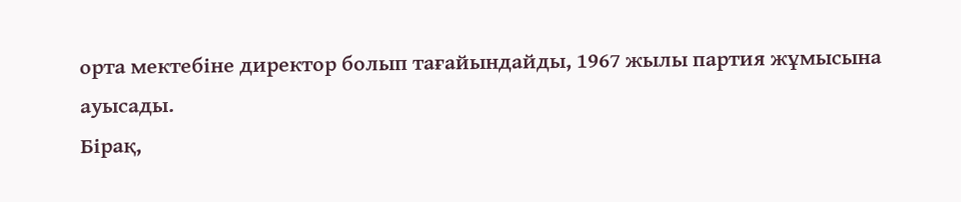орта мектебіне директор болып тағайындайды, 1967 жылы партия жұмысына ауысады.
Бірақ,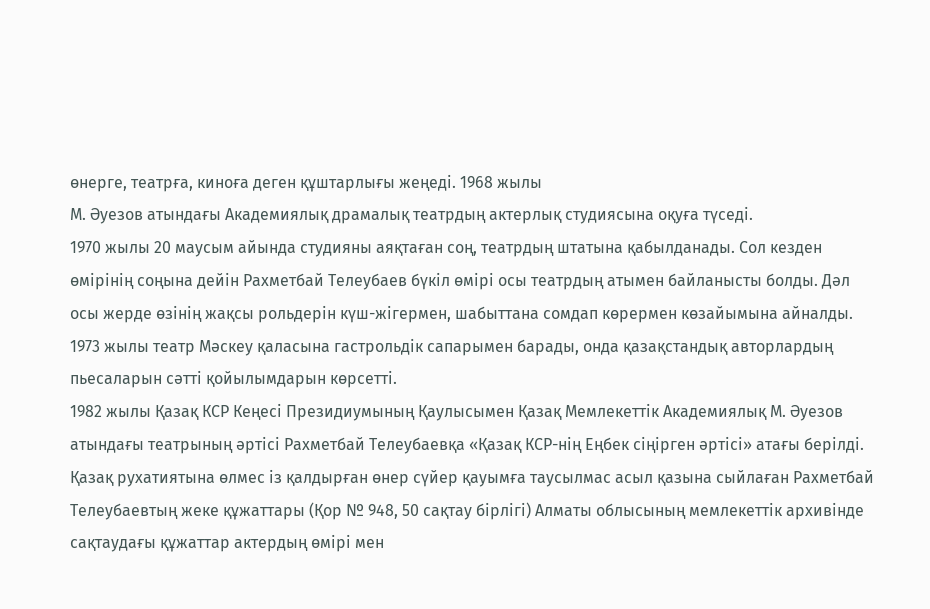өнерге, театрға, киноға деген құштарлығы жеңеді. 1968 жылы
М. Әуезов атындағы Академиялық драмалық театрдың актерлық студиясына оқуға түседі.
1970 жылы 20 маусым айында студияны аяқтаған соң, театрдың штатына қабылданады. Сол кезден өмірінің соңына дейін Рахметбай Телеубаев бүкіл өмірі осы театрдың атымен байланысты болды. Дәл осы жерде өзінің жақсы рольдерін күш-жігермен, шабыттана сомдап көрермен көзайымына айналды.
1973 жылы театр Мәскеу қаласына гастрольдік сапарымен барады, онда қазақстандық авторлардың пьесаларын сәтті қойылымдарын көрсетті.
1982 жылы Қазақ КСР Кеңесі Президиумының Қаулысымен Қазақ Мемлекеттік Академиялық М. Әуезов атындағы театрының әртісі Рахметбай Телеубаевқа «Қазақ КСР-нің Еңбек сіңірген әртісі» атағы берілді.
Қазақ рухатиятына өлмес із қалдырған өнер сүйер қауымға таусылмас асыл қазына сыйлаған Рахметбай Телеубаевтың жеке құжаттары (Қор № 948, 50 сақтау бірлігі) Алматы облысының мемлекеттік архивінде сақтаудағы құжаттар актердың өмірі мен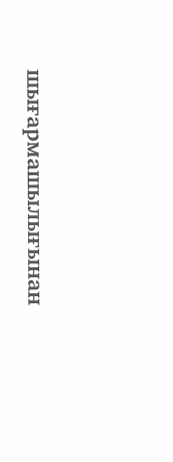шығармашылығынан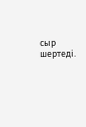сыр шертеді.